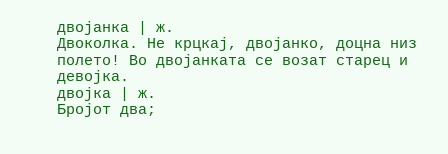двојанка | ж.
Двоколка. Не крцкај, двојанко, доцна низ полето! Во двојанката се возат старец и девојка.
двојка | ж.
Бројот два;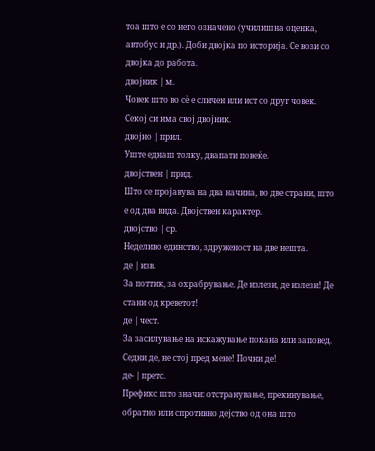тоа што е со него означено (училишна оценка, автобус и др.). Доби двојка по историја. Се вози со двојка до работа.
двојник | м.
Човек што во сѐ е сличен или ист со друг човек. Секој си има свој двојник.
двојно | прил.
Уште еднаш толку, двапати повеќе.
двојствен | прид.
Што се пројавува на два начина, во две страни, што е од два вида. Двојствен карактер.
двојство | ср.
Неделиво единство, здруженост на две нешта.
де | изв.
За поттик, за охрабрување. Де излези, де излези! Де стани од креветот!
де | чест.
За засилување на искажување покана или заповед. Седни де, не стој пред мене! Почни де!
де- | претс.
Префикс што значи: отстранување, прекинување, обратно или спротивно дејство од она што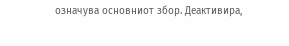означува основниот збор. Деактивира,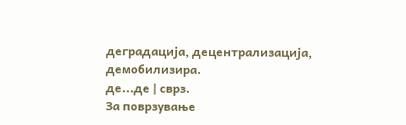деградација, децентрализација, демобилизира.
де...де | сврз.
За поврзување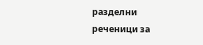разделни реченици за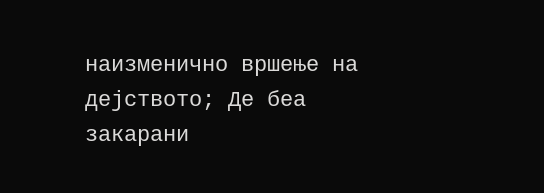наизменично вршење на дејството; Де беа закарани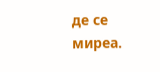де се миреа.